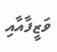ވަޒީފާއާއި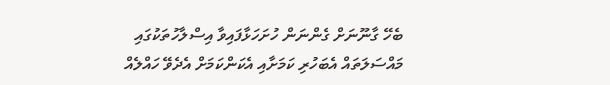ބެހޭ ގާނޫނަށް ގެންނަން ހުށަހަޅާފައިވާ އިސްލާހުތަކުގައި މައްސަލަތައް އެބަހުރި ކަމަށާއި އެކަންކަމަށް އެދެވޭ ހައްލެއް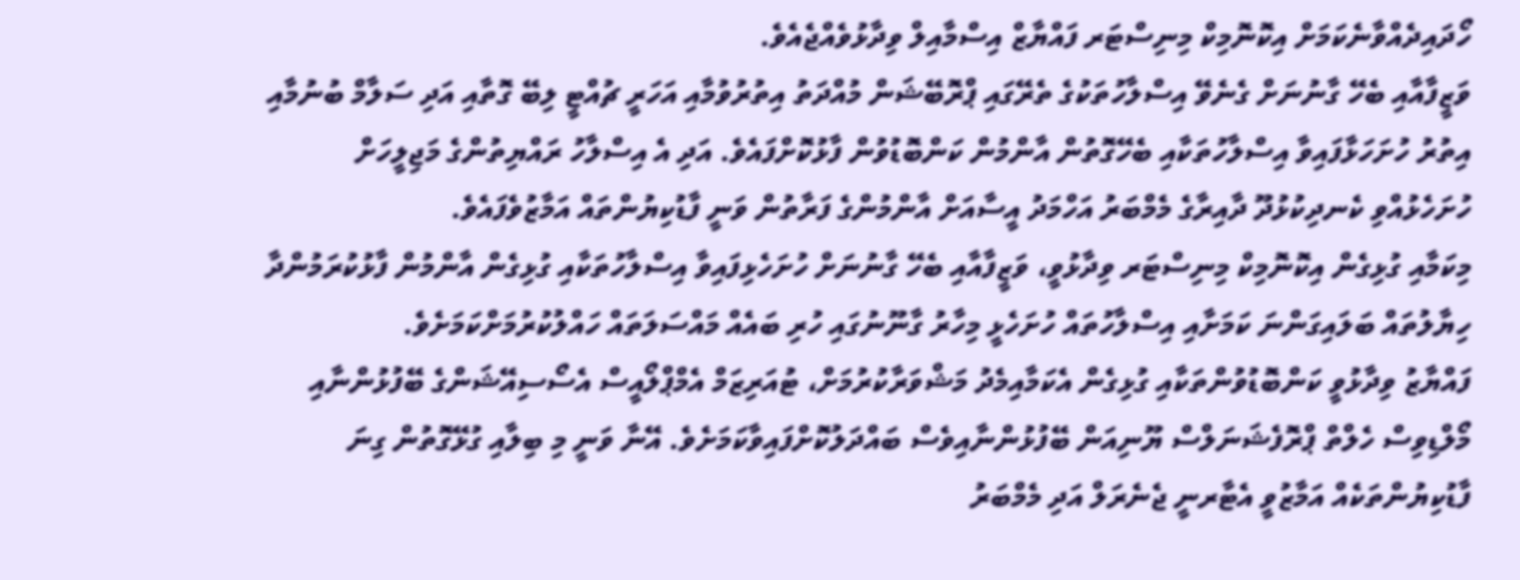ހޯދައިދެއްވާނެކަމަށް އިކޮނޮމިކް މިނިސްޓަރ ފައްޔާޒް އިސްމާއިލް ވިދާޅުވެއްޖެއެވެ.
ވަޒީފާއާއި ބެހޭ ގާނުނަށް ގެނެވޭ އިސްލާހުތަކުގެ ތެރޭގައި ޕްރޮބޭޝަން މުއްދަތު އިތުރުވުމާއި އަހަރީ ޗުއްޓީ ލިބޭ ގޮތާއި އަދި ސަލާމް ބުނުމާއި އިތުރު ހުށަހަޅާފައިވާ އިސްލާހުތަކާއި ބެހޭގޮތުން އާންމުން ކަންބޮޑުވުން ފާޅުކޮށްފައެވެ. އަދި އެ އިސްލާހު ރައްޔިތުންގެ މަޖިލީހަށް ހުށަހެޅުއްވި ކެނދިކުޅުދޫ ދާއިރާގެ މެމްބަރު އަހްމަދު އީސާއަށް އާންމުންގެ ފަރާތުން ވަނީ ފާޑުކިޔުންތައް އަމާޒުވެފައެވެ.
މިކަމާއި ގުޅިގެން އިކޮނޮމިކް މިނިސްޓަރ ވިދާޅުވީ، ވަޒީފާއާއި ބެހޭ ގާނުނަށް ހުށަހެޅިފައިވާ އިސްލާހުތަކާއި ގުޅިގެން އާންމުން ފާޅުކުރަމުންދާ ހިޔާލުތައް ބަލައިގަންނަ ކަމަށާއި އިސްލާހުތައް ހުށަހެޅީ މިހާރު ގާނޫނުގައި ހުރި ބައެއް މައްސަލަތައް ހައްލުކުރުމަށްކަމަށެވެ.
ފައްޔާޒު ވިދާޅުވީ ކަންބޮޑުވުންތަކާއި ގުޅިގެން އެކަމާއިމެދު މަޝްވަރާކުރުމަށް، ޓުއަރިޒަމް އެމްޕްލޯއީސް އެސޯސިއޭޝަންގެ ބޭފުޅުންނާއި މޯލްޑިވިސް ހެލްތް ޕްރޮފެޝަނަލްސް ޔޫނިއަން ބޭފުޅުންނާއިވެސް ބައްދަލުކޮށްފައިވާކަމަށެވެ. އޭނާ ވަނީ މި ބިލާއި ގުޅޭގޮތުން ގިނަ ފާޑުކިޔުންތަކެއް އަމާޒުވީ އެޓާރނީ ޖެނެރަލް އަދި މެމްބަރު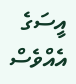އީސަގެ އެއްވެސް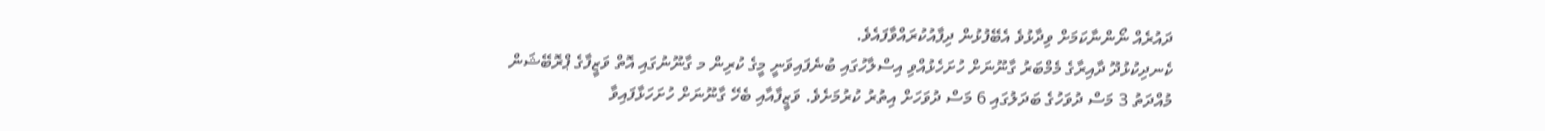ދައުރެއް ނޯންނާކަމަށް ވިދާޅުވެ އެބޭފުޅުން ދިފާއުކުރައްވާފައެވެ.
ކެނދިކުޅުދޫ ދާއިރާގެ މެމްބަރު ގާނޫނަށް ހުށަހެޅުއްވި އިސްލާހުގައި ބުނެފައިވަނީ މީގެ ކުރިން މ ގާނޫނުގައި އޮތް ވަޒީފާގެ ޕްރޮބޭޝަން މުއްދަތު 3 މަސް ދުވަހުގެ ބަދަލުގައި 6 މަސް ދުވަހަށް އިތުރު ކުރުމަށެވެ. ވަޒީފާއާއި ބެހޭ ގާނޫނަށް ހުށަހަޅާފައިވާ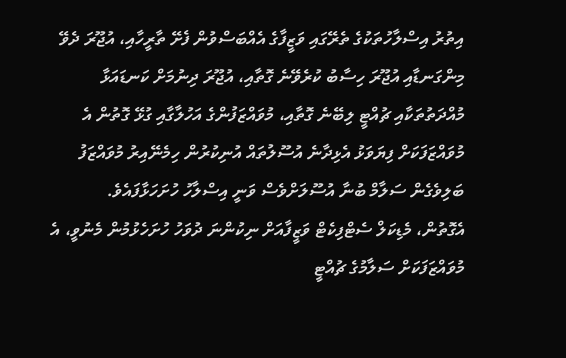އިތުރު އިސްލާހުތަކުގެ ތެރޭގައި ވަޒީފާގެ އެއްބަސްވުން ފެށޭ ތާރީހާއި، އުޖޫރަ ދެވޭ މިންގަނޑާއި އުޖޫރަ ހިސާބު ކުރެވޭނެ ގޮތާއި، އުޖޫރަ ދިނުމަށް ކަނޑައަޅާ މުއްދަތުތަކާއި ޗުއްޓީ ލިބޭނެ ގޮތާއި، މުވައްޒަފުންގެ އަހުލާގާއި ގުޅޭ ގޮތުން އެ މުވައްޒަފަކަށް ފިޔަވަޅު އެޅިދާނެ އުސޫލުތައް އުނިކުރުން ހިމެނޭއިރު މުވައްޒަފު ބަލިވެގެން ސަލާމް ބުނާ އުސޫލަށްވެސް ވަނީ އިސްލާހު ހުށަހަޅާފައެވެ.
އެގޮތުން، މެޑިކަލް ސެޓްފިކެޓް ވަޒީފާއަށް ނިކުންނަ ދުވަހު ހުށަހެޅުމުން މެނުވީ، އެ މުވައްޒަފަކަށް ސަލާމުގެ ޗުއްޓީ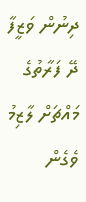ދިނުން ވަޒީފާ ދޭ ފަރާތުގެ މައްޗަށް ލާޒިމު ވެގެން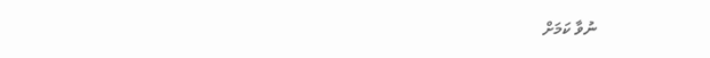ނުވާ ކަމަށް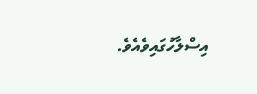އިސްލާހުގައިވެއެވެ.